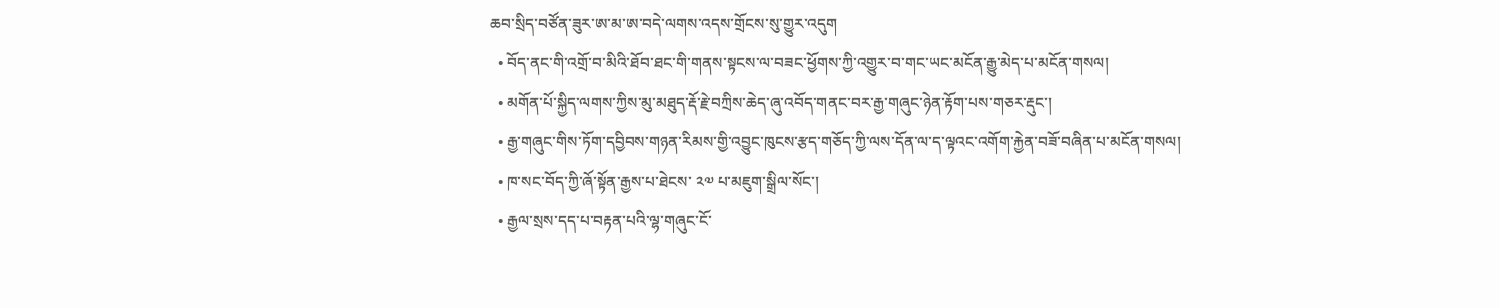ཆབ་སྲིད་བཙོན་ཟུར་ཨ་མ་ཨ་བདེ་ལགས་འདས་གྲོངས་སུ་གྱུར་འདུག
  • བོད་ནང་གི་འགྲོ་བ་མིའི་ཐོབ་ཐང་གི་གནས་སྟངས་ལ་བཟང་ཕྱོགས་ཀྱི་འགྱུར་བ་གང་ཡང་མངོན་རྒྱུ་མེད་པ་མངོན་གསལ།
  • མགོན་པོ་སྐྱིད་ལགས་ཀྱིས་མུ་མཐུད་རྡོ་རྗེ་བཀྲིས་ཆེད་ཞུ་འབོད་གནང་བར་རྒྱ་གཞུང་ཉེན་རྟོག་པས་གཅར་རྡུང་།
  • རྒྱ་གཞུང་གིས་ཏོག་དབྱིབས་གཉན་རིམས་གྱི་འབྱུང་ཁུངས་རྩད་གཅོད་ཀྱི་ལས་དོན་ལ་ད་ལྟའང་འགོག་རྐྱེན་བཟོ་བཞིན་པ་མངོན་གསལ།
  • ཁ་སང་བོད་ཀྱི་ཞོ་སྟོན་རྒྱས་པ་ཐེངས་ ༢༧ པ་མཇུག་སྒྲིལ་སོང་།
  • རྒྱལ་སྲས་དད་པ་བརྟན་པའི་ལྷ་གཞུང་ངོ་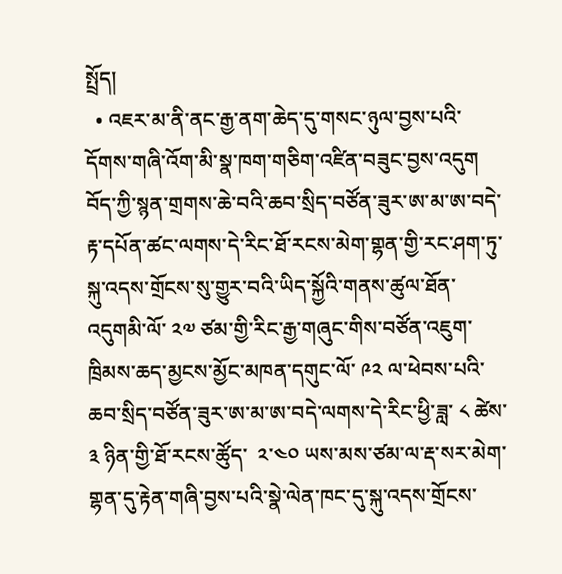སྤྲོད།
  • འཇར་མ་ནི་ནང་རྒྱ་ནག་ཆེད་དུ་གསང་ཉུལ་བྱས་པའི་དོགས་གཞི་འོག་མི་སྣ་ཁག་གཅིག་འཛིན་བཟུང་བྱས་འདུག
བོད་ཀྱི་སྙན་གྲགས་ཆེ་བའི་ཆབ་སྲིད་བཙོན་ཟུར་ཨ་མ་ཨ་བདེ་རྟ་དཔོན་ཚང་ལགས་དེ་རིང་ཐོ་རངས་མེག་གྷན་གྱི་རང་ཤག་ཏུ་སྐུ་འདས་གྲོངས་སུ་གྱུར་བའི་ཡིད་སྐྱོའི་གནས་ཚུལ་ཐོན་འདུགམི་ལོ་ ༢༧ ཙམ་གྱི་རིང་རྒྱ་གཞུང་གིས་བཙོན་འཇུག་ཁྲིམས་ཆད་མྱངས་མྱོང་མཁན་དགུང་ལོ་ ༩༢ ལ་ཕེབས་པའི་ཆབ་སྲིད་བཙོན་ཟུར་ཨ་མ་ཨ་བདེ་ལགས་དེ་རིང་ཕྱི་ཟླ་ ༨ ཚེས་ ༣ ཉིན་གྱི་ཐོ་རངས་ཚོུད་  ༢་༤༠ ཡས་མས་ཙམ་ལ་རྡ་སར་མེག་གྷན་དུ་རྟེན་གཞི་བྱས་པའི་སྣེ་ལེན་ཁང་དུ་སྐུ་འདས་གྲོངས་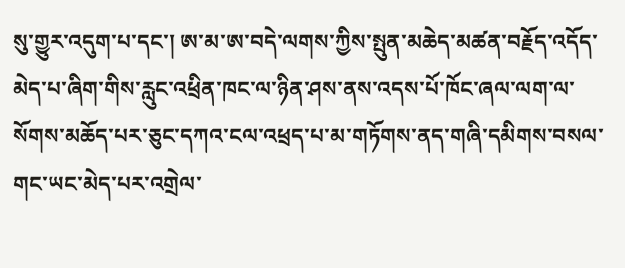སུ་གྱུར་འདུག་པ་དང་། ཨ་མ་ཨ་བདེ་ལགས་ཀྱིས་སྤུན་མཆེད་མཚན་བརྗོད་འདོད་མེད་པ་ཞིག་གིས་རླུང་འཕྲིན་ཁང་ལ་ཉིན་ཤས་ནས་འདས་པོ་ཁོང་ཞལ་ལག་ལ་སོགས་མཆོད་པར་ཅུང་དཀའ་ངལ་འཕྲད་པ་མ་གཏོགས་ནད་གཞི་དམིགས་བསལ་གང་ཡང་མེད་པར་འགྲེལ་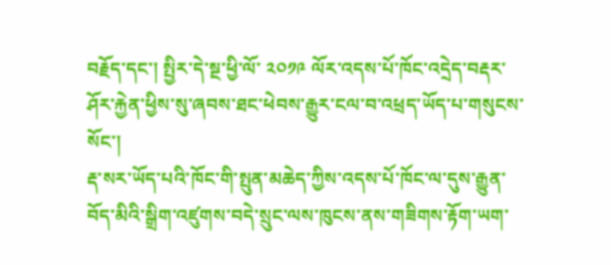བརྗོད་དང་། སྤྱིར་དེ་སྔ་ཕྱི་ལོ་ ༢༠༡༩ ལོར་འདས་པོ་ཁོང་འདྲེད་བརྡར་ཤོར་རྐྱེན་ཕྱིས་སུ་ཞབས་ཐང་ཕེབས་རྒྱུར་ངལ་བ་འཕྲད་ཡོད་པ་གསུངས་སོང་།
རྡ་སར་ཡོད་པའི་ཁོང་གི་སྤུན་མཆེད་ཀྱིས་འདས་པོ་ཁོང་ལ་དུས་རྒྱུན་བོད་མིའི་སྒྲིག་འཛུགས་བདེ་སྲུང་ལས་ཁུངས་ནས་གཟིགས་རྟོག་ཡག་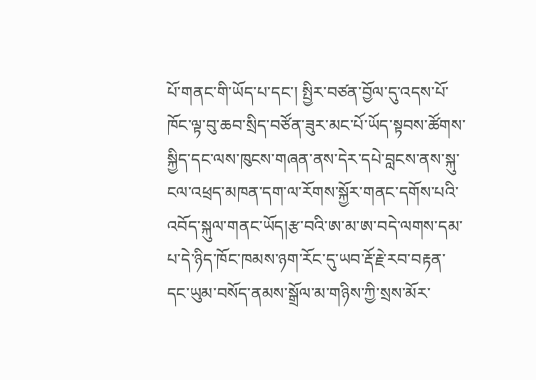པོ་གནང་གི་ཡོད་པ་དང་། སྤྱིར་བཙན་བྱོལ་དུ་འདས་པོ་ཁོང་ལྟ་བུ་ཆབ་སྲིད་བཙོན་ཟུར་མང་པོ་ཡོད་སྟབས་ཚོགས་སྐྱིད་དང་ལས་ཁུངས་གཞན་ནས་དེར་དཔེ་བླངས་ནས་སྐུ་ངལ་འཕྲད་མཁན་དག་ལ་རོགས་སྐྱོར་གནང་དགོས་པའི་འབོད་སྐུལ་གནང་ཡོད།རྩ་བའི་ཨ་མ་ཨ་བདེ་ལགས་དམ་པ་དེ་ཉིད་ཁོང་ཁམས་ཉག་རོང་དུ་ཡབ་རྡོ་རྗེ་རབ་བརྟན་དང་ཡུམ་བསོད་ནམས་སྒྲོལ་མ་གཉིས་ཀྱི་སྲས་མོར་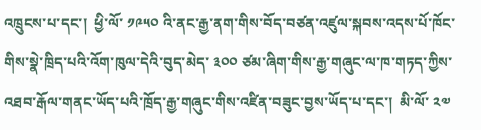འཁྲུངས་པ་དང་།  ཕྱི་ལོ་ ༡༩༥༠ འི་ནང་རྒྱ་ནག་གིས་བོད་བཙན་འཛུལ་སྐབས་འདས་པོ་ཁོང་གིས་སྣེ་ཁྲིད་པའི་འོག་ཁུལ་དེའི་བུད་མེད་ ༣༠༠ ཙམ་ཞིག་གིས་རྒྱ་གཞུང་ལ་ཁ་གཏད་ཀྱིས་འཐབ་རྒོལ་གནང་ཡོད་པའི་ཁྲོད་རྒྱ་གཞུང་གིས་འཛིན་བཟུང་བྱས་ཡོད་པ་དང་།  མི་ལོ་ ༢༧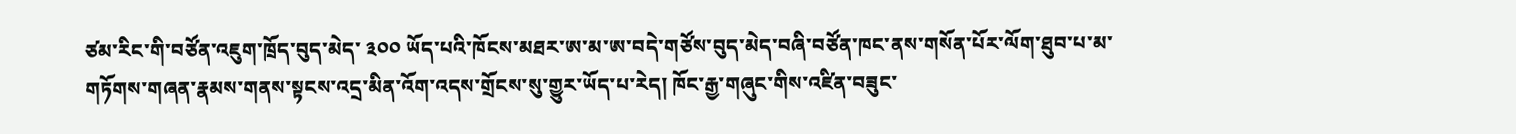ཙམ་རིང་གི་བཙོན་འཇུག་ཁྲོད་བུད་མེད་ ༣༠༠ ཡོད་པའི་ཁོངས་མཐར་ཨ་མ་ཨ་བདེ་གཙོས་བུད་མེད་བཞི་བཙོན་ཁང་ནས་གསོན་པོར་ལོག་ཐུབ་པ་མ་གཏོགས་གཞན་རྣམས་གནས་སྟངས་འདྲ་མིན་འོག་འདས་གྲོངས་སུ་གྱུར་ཡོད་པ་རེད། ཁོང་རྒྱ་གཞུང་གིས་འཛིན་བཟུང་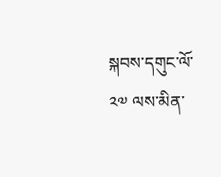སྐབས་དགུང་ལོ་ ༢༧ ལས་མིན་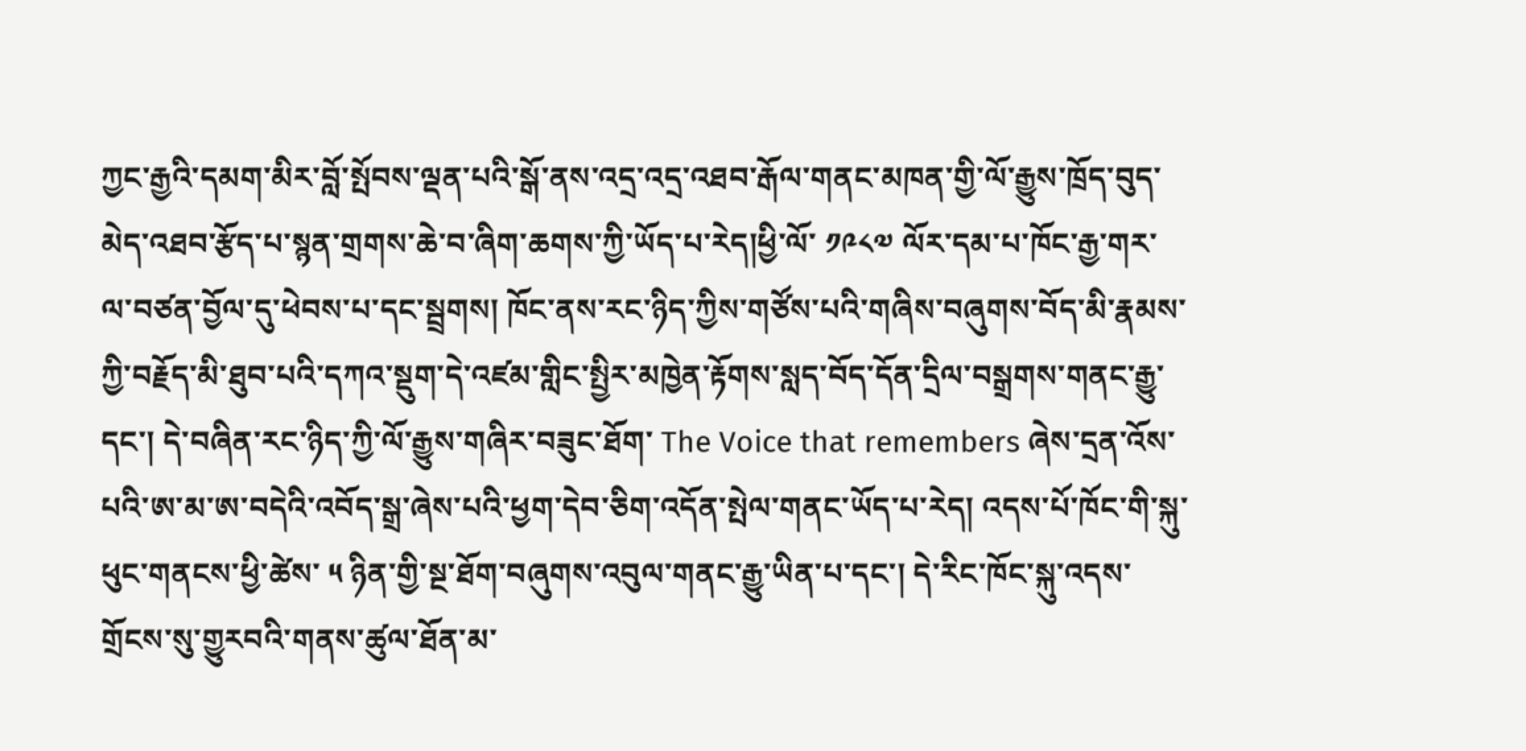ཀྱང་རྒྱའི་དམག་མིར་བློ་སྤོབས་ལྡན་པའི་སྒོ་ནས་འདྲ་འདྲ་འཐབ་རྒོལ་གནང་མཁན་གྱི་ལོ་རྒྱུས་ཁྲོད་བུད་མེད་འཐབ་རྩོད་པ་སྙན་གྲགས་ཆེ་བ་ཞིག་ཆགས་ཀྱི་ཡོད་པ་རེད།ཕྱི་ལོ་ ༡༩༨༧ ལོར་དམ་པ་ཁོང་རྒྱ་གར་ལ་བཙན་བྱོལ་དུ་ཕེབས་པ་དང་སྦྲགས། ཁོང་ནས་རང་ཉིད་ཀྱིས་གཙོས་པའི་གཞིས་བཞུགས་བོད་མི་རྣམས་ཀྱི་བརྗོད་མི་ཐུབ་པའི་དཀའ་སྡུག་དེ་འཛམ་གླིང་སྤྱིར་མཁྱེན་རྟོགས་སླད་བོད་དོན་དྲིལ་བསྒྲགས་གནང་རྒྱུ་དང་། དེ་བཞིན་རང་ཉིད་ཀྱི་ལོ་རྒྱུས་གཞིར་བཟུང་ཐོག་ The Voice that remembers ཞེས་དྲན་འོས་པའི་ཨ་མ་ཨ་བདེའི་འབོད་སྒྲ་ཞེས་པའི་ཕྱག་དེབ་ཅིག་འདོན་སྤེལ་གནང་ཡོད་པ་རེད། འདས་པོ་ཁོང་གི་སྐུ་ཕུང་གནངས་ཕྱི་ཚེས་ ༥ ཉིན་གྱི་སྔ་ཐོག་བཞུགས་འབུལ་གནང་རྒྱུ་ཡིན་པ་དང་། དེ་རིང་ཁོང་སྐུ་འདས་གྲོངས་སུ་གྱུརབའི་གནས་ཚུལ་ཐོན་མ་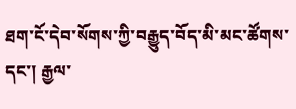ཐག་ངོ་དེབ་སོགས་ཀྱི་བརྒྱུད་བོད་མི་མང་ཚོགས་དང་། རྒྱལ་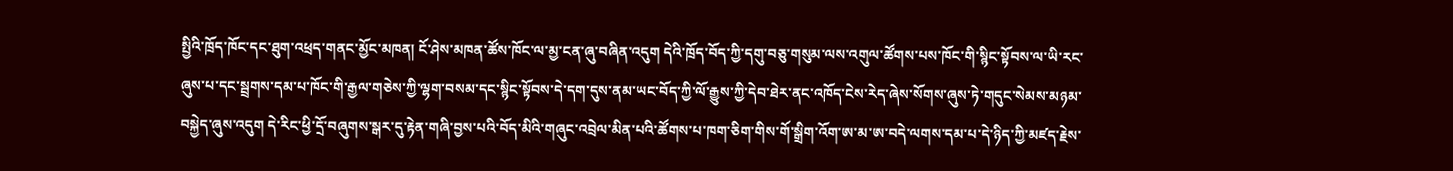སྤྱིའི་ཁྲོད་ཁོང་དང་ཐུག་འཕྲད་གནང་མྱོང་མཁན། ངོ་ཤེས་མཁན་ཚོས་ཁོང་ལ་མྱ་ངན་ཞུ་བཞིན་འདུག དེའི་ཁྲོད་བོད་ཀྱི་དགུ་བཅུ་གསུམ་ལས་འགུལ་ཚོགས་པས་ཁོང་གི་སྙིང་སྟོབས་ལ་ཡི་རང་ཞུས་པ་དང་སྦྲགས་དམ་པ་ཁོང་གི་རྒྱལ་གཅེས་ཀྱི་ལྷག་བསམ་དང་སྙིང་སྟོབས་དེ་དག་དུས་ནམ་ཡང་བོད་ཀྱི་ལོ་རྒྱུས་ཀྱི་དེབ་ཐེར་ནང་འཁོད་ངེས་རེད་ཞེས་སོགས་ཞུས་ཏེ་གདུང་སེམས་མཉམ་བསྐྱེད་ཞུས་འདུག དེ་རིང་ཕྱི་དྲོ་བཞུགས་སྒར་དུ་རྟེན་གཞི་བྱས་པའི་བོད་མིའི་གཞུང་འབྲེལ་མིན་པའི་ཚོགས་པ་ཁག་ཅིག་གིས་གོ་སྒྲིག་འོག་ཨ་མ་ཨ་བདེ་ལགས་དམ་པ་དེ་ཉིད་ཀྱི་མཛད་རྗེས་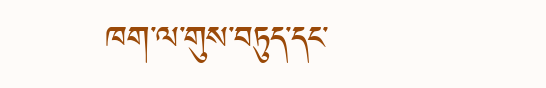ཁག་ལ་གུས་བཏུད་དང་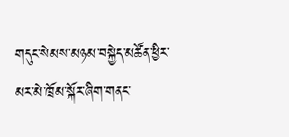གདུང་སེམས་མཉམ་བསྐྱེད་མཚོན་ཕྱིར་མར་མེ་ཁྲོམ་སྐོར་ཞིག་གནང་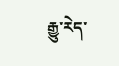རྒྱུ་རེད་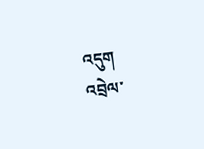འདུག
འབྲེལ་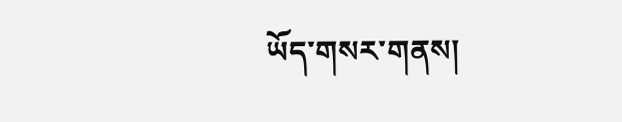ཡོད་གསར་གནས།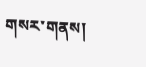གསར་གནས།